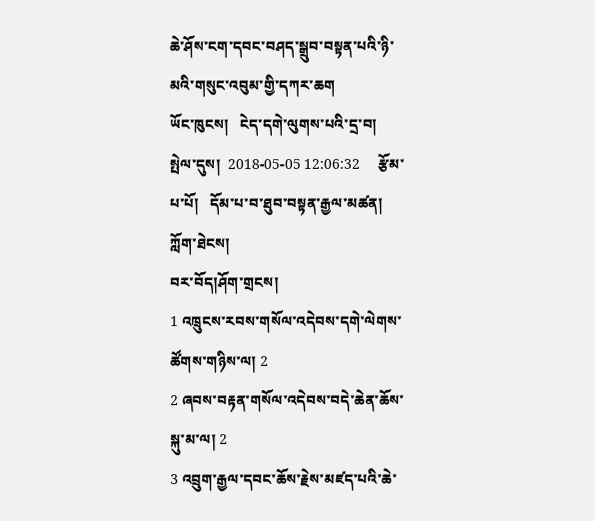ཆེ་ཤོས་ངག་དབང་བཤད་སྒྲུབ་བསྟན་པའི་ཉི་མའི་གསུང་འབུམ་གྱི་དཀར་ཆག
ཡོང་ཁུངས།   ངེད་དགེ་ལུགས་པའི་དྲ་བ།     སྤེལ་དུས།  2018-05-05 12:06:32     རྩོམ་པ་པོ།   དོམ་པ་བ་ཐུབ་བསྟན་རྒྱལ་མཚན།     ཀློག་ཐེངས།
བར་བོད།ཤོག་གྲངས།
1 འཁྲུངས་རབས་གསོལ་འདེབས་དགེ་ལེགས་ཚོགས་གཉིས་ལ། 2
2 ཞབས་བརྟན་གསོལ་འདེབས་བདེ་ཆེན་ཆོས་སྐུ་མ་ལ། 2
3 འབྲུག་རྒྱལ་དབང་ཆོས་རྗེས་མཛད་པའི་ཆེ་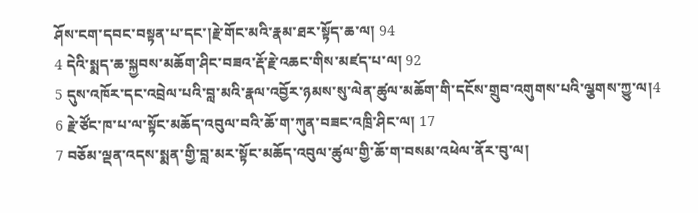ཤོས་ངག་དབང་བསྟན་པ་དང་།རྗེ་གོང་མའི་རྣམ་ཐར་སྟོད་ཆ་ལ། 94
4 དེའི་སྨད་ཆ་སྐྱབས་མཆོག་ཤིང་བཟའ་རྡོ་རྗེ་འཆང་གིས་མཛད་པ་ལ། 92
5 དུས་འཁོར་དང་འབྲེལ་པའི་བླ་མའི་རྣལ་འབྱོར་ཉམས་སུ་ལེན་ཚུལ་མཆོག་གི་དངོས་གྲུབ་འགུགས་པའི་ལྕགས་ཀྱུ་ལ།4
6 རྗེ་ཙོང་ཁ་པ་ལ་སྟོང་མཆོད་འབུལ་བའི་ཆོ་ག་ཀུན་བཟང་འཁྲི་ཤིང་ལ། 17
7 བཅོམ་ལྡན་འདས་སྨན་གྱི་བླ་མར་སྟོང་མཆོད་འབུལ་ཚུལ་གྱི་ཆོ་ག་བསམ་འཕེལ་ནོར་བུ་ལ།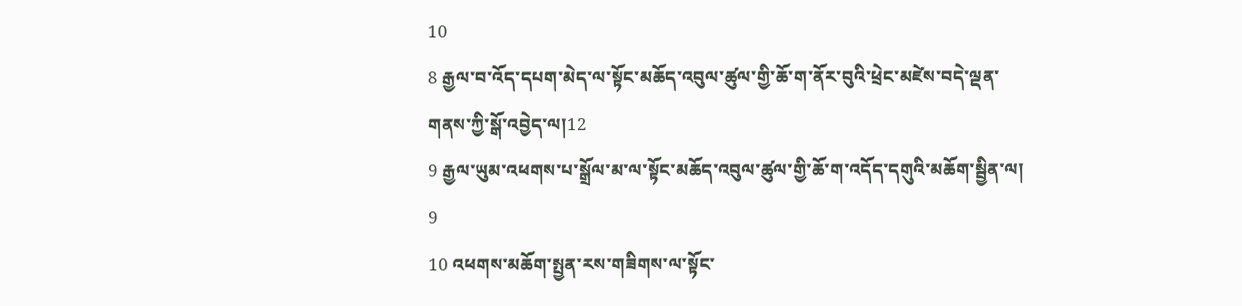10
8 རྒྱལ་བ་འོད་དཔག་མེད་ལ་སྟོང་མཆོད་འབུལ་ཚུལ་གྱི་ཆོ་ག་ནོར་བུའི་ཕྲེང་མཛེས་བདེ་ལྡན་གནས་ཀྱི་སྒོ་འབྱེད་ལ།12
9 རྒྱལ་ཡུམ་འཕགས་པ་སྒྲོལ་མ་ལ་སྟོང་མཆོད་འབུལ་ཚུལ་གྱི་ཆོ་ག་འདོད་དགུའི་མཆོག་སྦྱིན་ལ། 9
10 འཕགས་མཆོག་སྤྱན་རས་གཟིགས་ལ་སྟོང་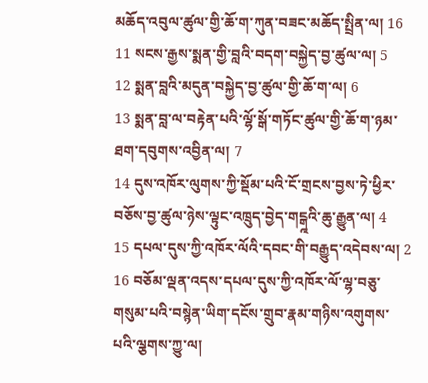མཆོད་འབུལ་ཚུལ་གྱི་ཆོ་ག་ཀུན་བཟང་མཆོད་སྤྲིན་ལ། 16
11 སངས་རྒྱས་སྨན་གྱི་བླའི་བདག་བསྐྱེད་བྱ་ཚུལ་ལ། 5
12 སྨན་བླའི་མདུན་བསྐྱེད་བྱ་ཚུལ་གྱི་ཆོ་ག་ལ། 6
13 སྨན་བླ་ལ་བརྟེན་པའི་ལྷོ་སྒོ་གཏོང་ཚུལ་གྱི་ཆོ་ག་ཉམ་ཐག་དབུགས་འབྱིན་ལ། 7
14 དུས་འཁོར་ལུགས་ཀྱི་སྡོམ་པའི་ངོ་གྲངས་བྱས་ཏེ་ཕྱིར་བཅོས་བྱ་ཚུལ་ཉེས་ལྟུང་འཁྲུད་བྱེད་གངྒྰའི་ཆུ་རྒྱུན་ལ། 4
15 དཔལ་དུས་ཀྱི་འཁོར་ལོའི་དབང་གི་བརྒྱུད་འདེབས་ལ། 2
16 བཅོམ་ལྡན་འདས་དཔལ་དུས་ཀྱི་འཁོར་ལོ་ལྷ་བཅུ་གསུམ་པའི་བསྙེན་ཡིག་དངོས་གྲུབ་རྣམ་གཉིས་འགུགས་པའི་ལྕགས་ཀྱུ་ལ།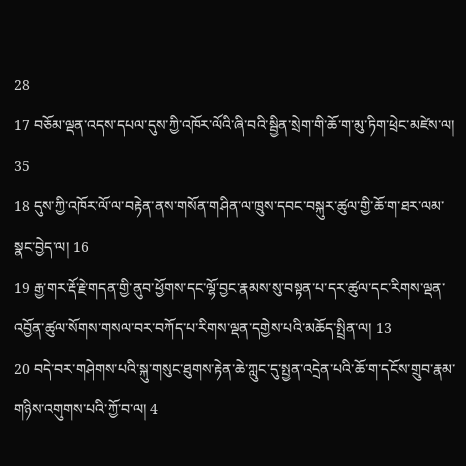28
17 བཅོམ་ལྡན་འདས་དཔལ་དུས་ཀྱི་འཁོར་ལོའི་ཞི་བའི་སྦྱིན་སྲེག་གི་ཆོ་ག་མུ་ཏིག་ཕྲེང་མཛེས་ལ། 35
18 དུས་ཀྱི་འཁོར་ལོ་ལ་བརྟེན་ནས་གསོན་གཤིན་ལ་ཁྲུས་དབང་བསྐུར་ཚུལ་གྱི་ཆོ་ག་ཐར་ལམ་སྣང་བྱེད་ལ། 16
19 རྒྱ་གར་རྡོ་རྗེ་གདན་གྱི་ནུབ་ཕྱོགས་དང་ལྷོ་བྱང་རྣམས་སུ་བསྟན་པ་དར་ཚུལ་དང་རིགས་ལྡན་འབྱོན་ཚུལ་སོགས་གསལ་བར་བཀོད་པ་རིགས་ལྡན་དགྱེས་པའི་མཆོད་སྤྲིན་ལ། 13
20 བདེ་བར་གཤེགས་པའི་སྐུ་གསུང་ཐུགས་རྟེན་ཆེ་ཀླུང་དུ་སྤྱན་འདྲེན་པའི་ཆོ་ག་དངོས་གྲུབ་རྣམ་གཉིས་འགུགས་པའི་ཀྱོ་བ་ལ། 4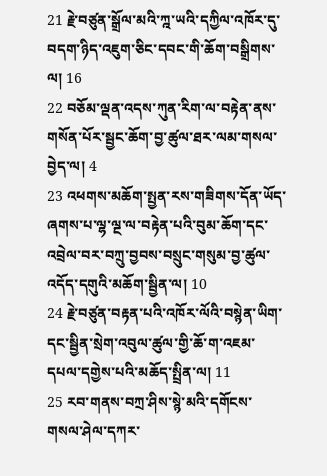21 རྗེ་བཙུན་སྒྲོལ་མའི་ཀྰ་ཡའི་དཀྱིལ་འཁོར་དུ་བདག་ཉིད་འཇུག་ཅིང་དབང་གི་ཆོག་བསྒྲིགས་ལ། 16
22 བཅོམ་ལྡན་འདས་ཀུན་རིག་ལ་བརྟེན་ནས་གསོན་པོར་སྦྱང་ཆོག་བྱ་ཚུལ་ཐར་ལམ་གསལ་བྱེད་ལ། 4
23 འཕགས་མཆོག་སྤྱན་རས་གཟིགས་དོན་ཡོད་ཞགས་པ་ལྷ་ལྔ་ལ་བརྟེན་པའི་བུམ་ཆོག་དང་འབྲེལ་བར་བཀྲུ་བྱབས་བསྲུང་གསུམ་བྱ་ཚུལ་འདོད་དགུའི་མཆོག་སྦྱིན་ལ། 10
24 རྗེ་བཙུན་བརྟན་པའི་འཁོར་ལོའི་བསྙེན་ཡིག་དང་སྦྱིན་སྲེག་འབུལ་ཚུལ་གྱི་ཆོ་ག་འཇམ་དཔལ་དགྱེས་པའི་མཆོད་སྤྲིན་ལ། 11
25 རབ་གནས་བཀྲ་ཤིས་སྙེ་མའི་དགོངས་གསལ་ཤེལ་དཀར་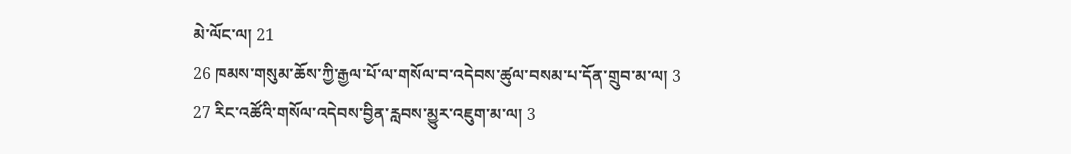མེ་ལོང་ལ། 21
26 ཁམས་གསུམ་ཆོས་ཀྱི་རྒྱལ་པོ་ལ་གསོལ་བ་འདེབས་ཚུལ་བསམ་པ་དོན་གྲུབ་མ་ལ། 3
27 རིང་འཚོའི་གསོལ་འདེབས་བྱིན་རླབས་མྱུར་འཇུག་མ་ལ། 3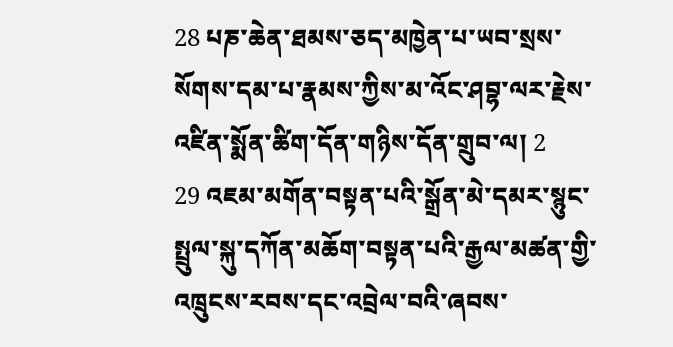28 པཎ་ཆེན་ཐམས་ཅད་མཁྱེན་པ་ཡབ་སྲས་སོགས་དམ་པ་རྣམས་ཀྱིས་མ་འོང་ཤབྷ་ལར་རྗེས་འཛིན་སྨོན་ཚིག་དོན་གཉིས་དོན་གྲུབ་ལ། 2
29 འཇམ་མགོན་བསྟན་པའི་སྒྲོན་མེ་དམར་སྙུང་སྤྲུལ་སྐུ་དཀོན་མཆོག་བསྟན་པའི་རྒྱལ་མཚན་གྱི་འཁྲུངས་རབས་དང་འབྲེལ་བའི་ཞབས་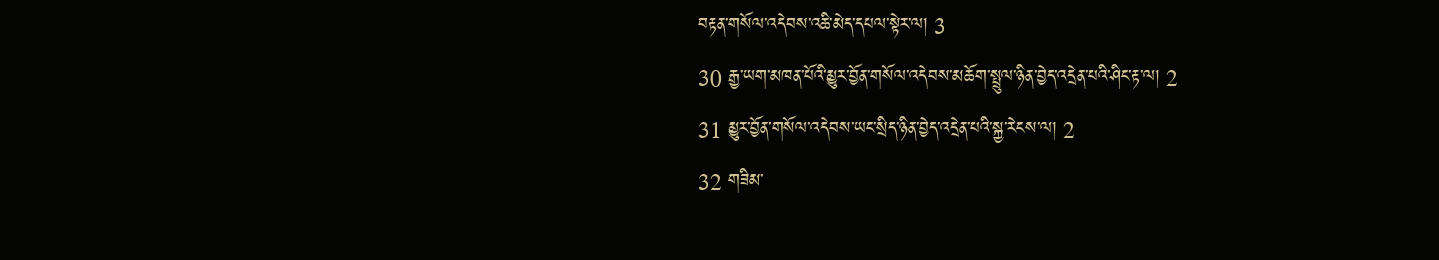བརྟན་གསོལ་འདེབས་འཆི་མེད་དཔལ་སྟེར་ལ། 3
30 རྒྱ་ཡག་མཁན་པོའི་མྱུར་བྱོན་གསོལ་འདེབས་མཆོག་སྤྲུལ་ཉིན་བྱེད་འདྲེན་པའི་ཤིང་རྟ་ལ། 2
31 མྱུར་བྱོན་གསོལ་འདེབས་ཡང་སྲིད་ཉིན་བྱེད་འདྲེན་པའི་སྐྱ་རེངས་ལ། 2
32 གཟིམ་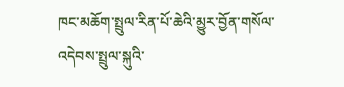ཁང་མཆོག་སྤྲུལ་རིན་པོ་ཆེའི་མྱུར་བྱོན་གསོལ་འདེབས་སྤྲུལ་སྐུའི་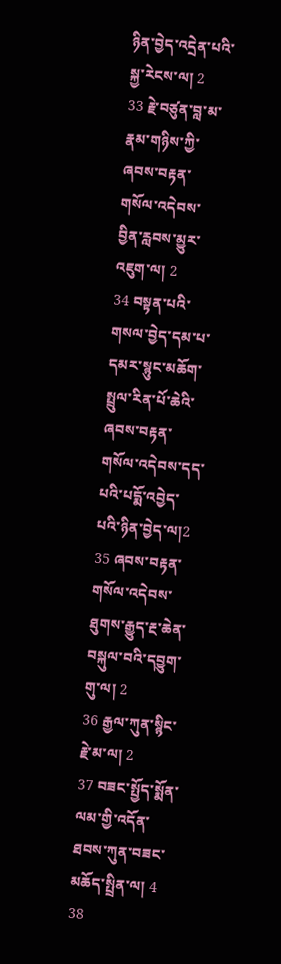ཉིན་བྱེད་འདྲེན་པའི་སྐྱ་རེངས་ལ། 2
33 རྗེ་བཙུན་བླ་མ་རྣམ་གཉིས་ཀྱི་ཞབས་བརྟན་གསོལ་འདེབས་བྱིན་རླབས་མྱུར་འཇུག་ལ། 2
34 བསྟན་པའི་གསལ་བྱེད་དམ་པ་དམར་སྙུང་མཆོག་སྤྲུལ་རིན་པོ་ཆེའི་ཞབས་བརྟན་གསོལ་འདེབས་དད་པའི་པདྨོ་འབྱེད་པའི་ཉིན་བྱེད་ལ།2
35 ཞབས་བརྟན་གསོལ་འདེབས་ཐུགས་རྒྱུད་རྔ་ཆེན་བསྐུལ་བའི་དབྱུག་གུ་ལ། 2
36 རྒྱལ་ཀུན་སྙིང་རྗེ་མ་ལ། 2
37 བཟང་སྤྱོད་སྨོན་ལམ་གྱི་འདོན་ཐབས་ཀུན་བཟང་མཆོད་སྤྲིན་ལ། 4
38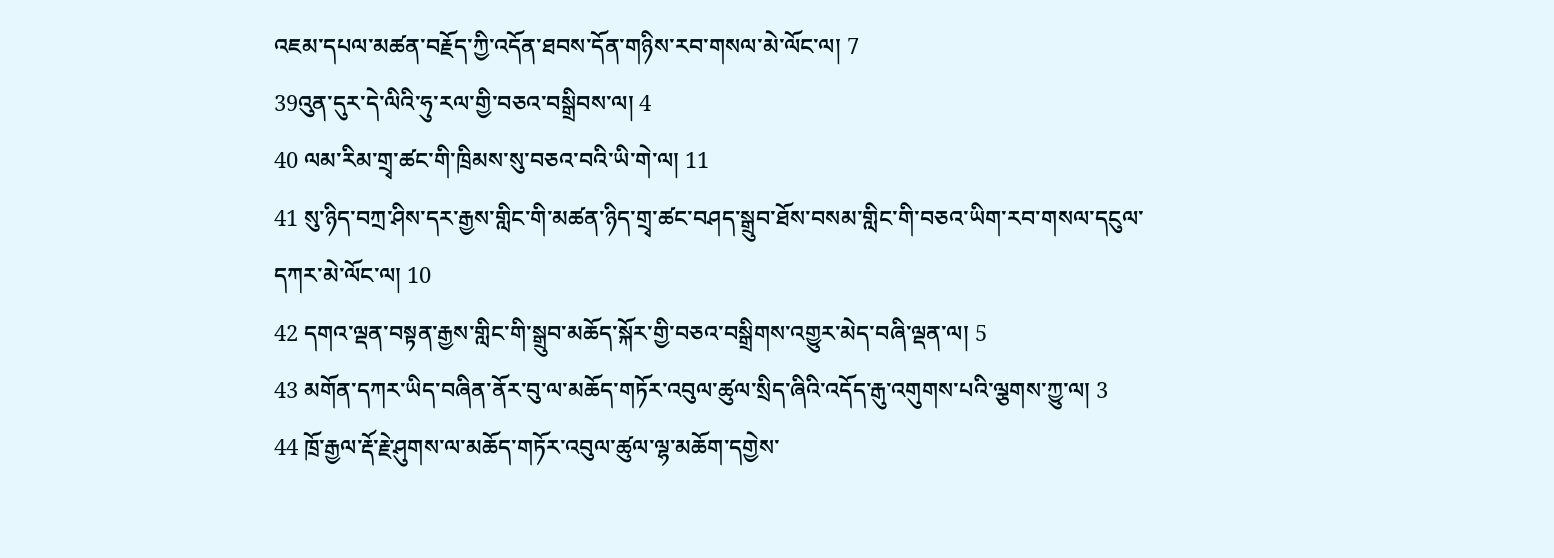འཇམ་དཔལ་མཚན་བརྗོད་ཀྱི་འདོན་ཐབས་དོན་གཉིས་རབ་གསལ་མེ་ལོང་ལ། 7
39འུན་དུར་དེ་ལིའི་ཧུ་རལ་གྱི་བཅའ་བསྒྲིབས་ལ། 4
40 ལམ་རིམ་གྲྭ་ཚང་གི་ཁྲིམས་སུ་བཅའ་བའི་ཡི་གེ་ལ། 11
41 སུ་ཉིད་བཀྲ་ཤིས་དར་རྒྱས་གླིང་གི་མཚན་ཉིད་གྲྭ་ཚང་བཤད་སྒྲུབ་ཐོས་བསམ་གླིང་གི་བཅའ་ཡིག་རབ་གསལ་དངུལ་དཀར་མེ་ལོང་ལ། 10
42 དགའ་ལྡན་བསྟན་རྒྱས་གླིང་གི་སྒྲུབ་མཆོད་སྐོར་གྱི་བཅའ་བསྒྲིགས་འགྱུར་མེད་བཞི་ལྡན་ལ། 5
43 མགོན་དཀར་ཡིད་བཞིན་ནོར་བུ་ལ་མཆོད་གཏོར་འབུལ་ཚུལ་སྲིད་ཞིའི་འདོད་རྒུ་འགུགས་པའི་ལྕགས་ཀྱུ་ལ། 3
44 ཁྲོ་རྒྱལ་རྡོ་རྗེ་ཤུགས་ལ་མཆོད་གཏོར་འབུལ་ཚུལ་ལྷ་མཆོག་དགྱེས་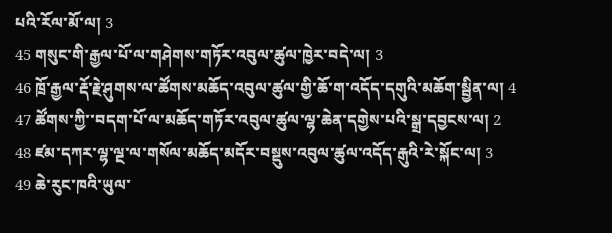པའི་རོལ་མོ་ལ། 3
45 གསུང་གི་རྒྱལ་པོ་ལ་གཤེགས་གཏོར་འབུལ་ཚུལ་ཁྱེར་བདེ་ལ། 3
46 ཁྲོ་རྒྱལ་རྡོ་རྗེ་ཤུགས་ལ་ཚོགས་མཆོད་འབུལ་ཚུལ་གྱི་ཆོ་ག་འདོད་དགུའི་མཆོག་སྦྱིན་ལ། 4
47 ཚོགས་ཀྱི་་བདག་པོ་ལ་མཆོད་གཏོར་འབུལ་ཚུལ་ལྷ་ཆེན་དགྱེས་པའི་སྒྲ་དབྱངས་ལ། 2
48 ཛམ་དཀར་ལྷ་ལྔ་ལ་གསོལ་མཆོད་མདོར་བསྡུས་འབུལ་ཚུལ་འདོད་རྒུའི་རེ་སྐོང་ལ། 3
49 ཆེ་རུང་ཁའི་ཡུལ་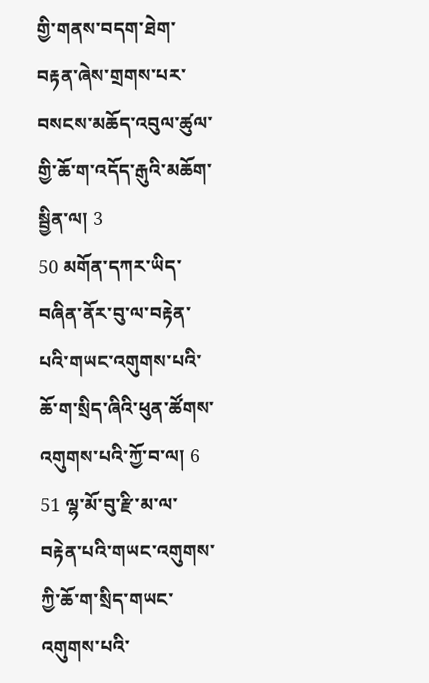གྱི་གནས་བདག་ཐེག་བརྟན་ཞེས་གྲགས་པར་བསངས་མཆོད་འབུལ་ཚུལ་གྱི་ཆོ་ག་འདོད་རྒུའི་མཆོག་སྦྱིན་ལ། 3
50 མགོན་དཀར་ཡིད་བཞིན་ནོར་བུ་ལ་བརྟེན་པའི་གཡང་འགུགས་པའི་ཆོ་ག་སྲིད་ཞིའི་ཕུན་ཚོགས་འགུགས་པའི་ཀྱོ་བ་ལ། 6
51 ལྷ་མོ་བུ་རྫི་མ་ལ་བརྟེན་པའི་གཡང་འགུགས་ཀྱི་ཆོ་ག་སྲིད་གཡང་འགུགས་པའི་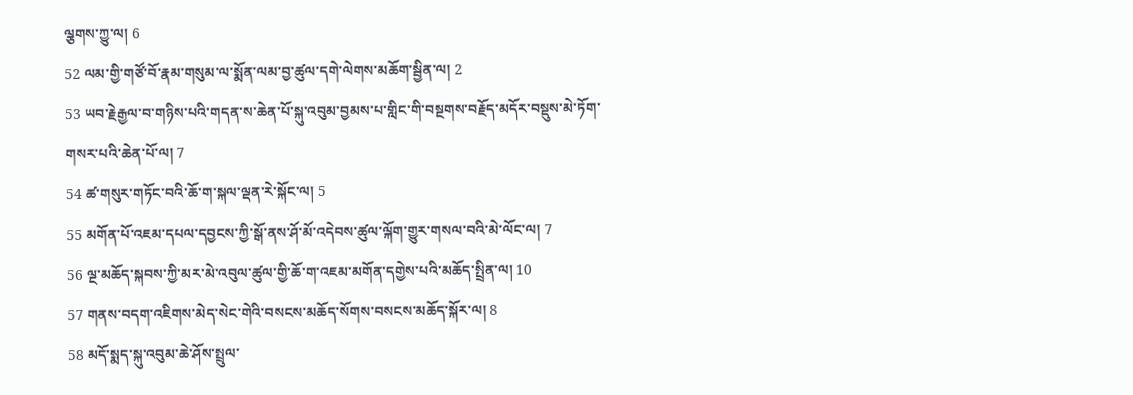ལྕགས་ཀྱུ་ལ། 6
52 ལམ་གྱི་གཙོ་བོ་རྣམ་གསུམ་ལ་སྨོན་ལམ་བྱ་ཚུལ་དགེ་ལེགས་མཆོག་སྦྱིན་ལ། 2
53 ཡབ་རྗེརྒྱལ་བ་གཉིས་པའི་གདན་ས་ཆེན་པོ་སྐུ་འབུམ་བྱམས་པ་གླིང་གི་བསྔགས་བརྗོད་མདོར་བསྡུས་མེ་ཏོག་
གསར་པའི་ཆེན་པོ་ལ། 7
54 ཚ་གསུར་གཏོང་བའི་ཆོ་ག་སྐལ་ལྡན་རེ་སྐོང་ལ། 5
55 མགོན་པོ་འཇམ་དཔལ་དབྱངས་ཀྱི་སྒོ་ནས་ཤོ་མོ་འདེབས་ཚུལ་ལྐོག་གྱུར་གསལ་བའི་མེ་ལོང་ལ། 7
56 ལྔ་མཆོད་སྐབས་ཀྱི་མར་མེ་འབུལ་ཚུལ་གྱི་ཆོ་ག་འཇམ་མགོན་དགྱེས་པའི་མཆོད་སྤྲིན་ལ། 10
57 གནས་བདག་འཇིགས་མེད་སེང་གེའི་བསངས་མཆོད་སོགས་བསངས་མཆོད་སྐོར་ལ། 8
58 མདོ་སྨད་སྐུ་འབུམ་ཆེ་ཤོས་སྤྲུལ་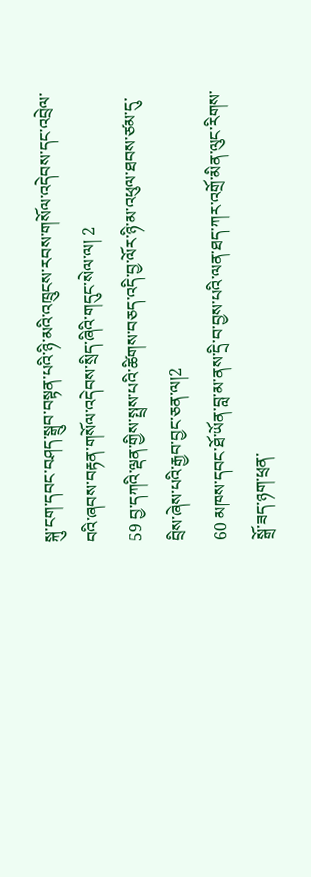སྐུ་ངག་དབང་བཤད་སྒྲུབ་བསྟན་པའི་ཉི་མའི་འཁྲུངས་རབས་གསོལ་འདེབས་དང་འབྲེལ་བའི་ཞབས་བརྟན་གསོལ་འདེབས་སྲིད་ཞིའི་གདུང་སེལ་ལ། 2
59 བྱ་དཀའི་ལྡན་གྱིས་སྤྲས་པའི་ཚིགས་བཅད་འདི་བྱ་ལོར་ཉི་མ་འཕུལ་ཐབས་ཙམ་དུ་བྲིས་ཞེས་པའི་རྒྱབ་བྱང་ཅན་ལ།2
60 མཁས་དབང་ཐོ་ཡོན་བླ་མ་ནས་དྲི་བ་བྱས་པའི་ལན་ཐད་ཀར་འགྲོ་མིན་ལུང་རིགས་སྒྲོ་ཟད་ཉག་ཕྲན་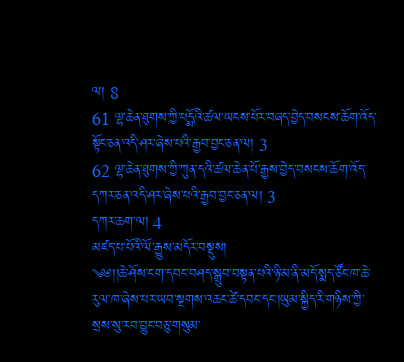ལ། 8
61 ལྷ་ཆེན་ཐུགས་ཀྱི་པདྨོའི་ཚལ་ཡངས་པོར་བཞད་བྱེད་བསངས་ཆོག་འོད་སྟོང་ཅན་འདི་ཤར་ཞེས་པའི་རྒྱབ་བྱང་ཅན་ལ། 3
62 ལྷ་ཆེན་ཐུགས་ཀྱི་ཀུན་དའི་ཚལ་ཆེན་པོ་རྒྱས་བྱེད་བསངས་ཆོག་འོད་དཀར་ཅན་འདི་ཤར་ཞེས་པའི་རྒྱབ་བྱང་ཅན་ལ། 3
དཀར་ཆག་ལ། 4
མཛད་པ་པོའི་ལོ་རྒྱུས་མདོར་བསྡུས།
༄༅།།ཆེ་ཤོས་ངག་དབང་བཤད་སྒྲུབ་བསྟན་པའི་ཉི་མ་ནི་མདོ་སྨད་ཙོང་ཁ་ཆེ་རུལ་ཁ་ཞེས་པར་ཡབ་སྔགས་འཆང་ཚེ་དབང་དང་།ཡུམ་སྐྱིད་རི་གཉིས་ཀྱི་སྲས་སུ་རབ་བྱུང་བཅུ་གསུམ་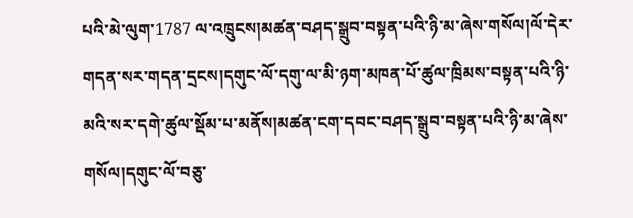པའི་མེ་ལུག་1787 ལ་འཁྲུངས།མཚན་བཤད་སྒྲུབ་བསྟན་པའི་ཉི་མ་ཞེས་གསོལ།ལོ་དེར་གདན་སར་གདན་དྲངས།དགུང་ལོ་དགུ་ལ་མི་ཉག་མཁན་པོ་ཚུལ་ཁྲིམས་བསྟན་པའི་ཉི་མའི་སར་དགེ་ཚུལ་སྡོམ་པ་མནོས།མཚན་ངག་དབང་བཤད་སྒྲུབ་བསྟན་པའི་ཉི་མ་ཞེས་གསོལ།དགུང་ལོ་བཅུ་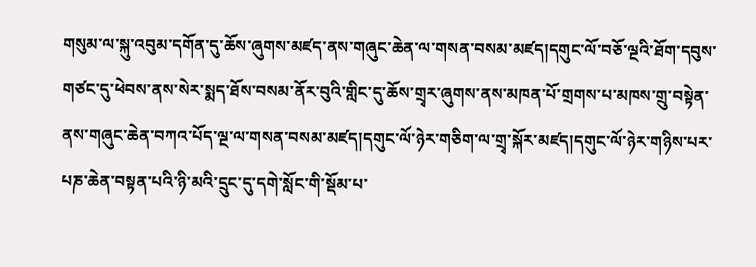གསུམ་ལ་སྐུ་འབུམ་དགོན་དུ་ཆོས་ཞུགས་མཛད་ནས་གཞུང་ཆེན་ལ་གསན་བསམ་མཛད།དགུང་ལོ་བཅོ་ལྔའི་ཐོག་དབུས་གཙང་དུ་ཕེབས་ནས་སེར་སྨད་ཐོས་བསམ་ནོར་བུའི་གླིང་དུ་ཆོས་གྲྭར་ཞུགས་ནས་མཁན་པོ་གྲགས་པ་མཁས་གྲུ་བསྟེན་ནས་གཞུང་ཆེན་བཀའ་པོད་ལྔ་ལ་གསན་བསམ་མཛད།དགུང་ལོ་ཉེར་གཅིག་ལ་གྲྭ་སྐོར་མཛད།དགུང་ལོ་ཉེར་གཉིས་པར་པཎ་ཆེན་བསྟན་པའི་ཉི་མའི་དྲུང་དུ་དགེ་སློང་གི་སྡོམ་པ་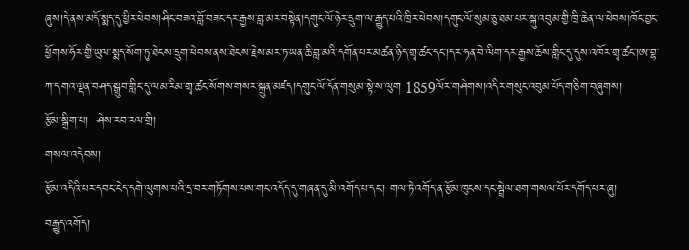ཞུས།དེ་ནས་མདོ་སྨད་དུ་ཕྱིར་ཕེབས།ཤིང་བཟའ་བློ་བཟང་དར་རྒྱས་བླ་མར་བསྟེན།དགུང་ལོ་ཉེར་དྲུག་ལ་རྒྱུད་པའི་ཁྲིར་ཕེབས།དགུང་ལོ་སུམ་ཅུ་ཐམ་པར་སྐུ་འབུམ་གྱི་ཁྲི་ཆེན་ལ་ཕེབས།ཁོང་བྱང་ཕྱོགས་ཧོར་གྱི་ཡུལ་སྨད་སོག་ཏུ་ཐེངས་དྲུག་ཕེབས་ནས་ཐེངས་རྗེས་མར་ཏ་ཡན་ཆི་བླ་མའི་དགོན་པར་མཚན་ཉིད་གྲྭ་ཚང་དང་།དར་ཧན་བེ་ལིག་དར་རྒྱས་ཆོས་གླིང་དུ་དུས་འཁོར་གྲྭ་ཚང་།ཨ་བྷ་ཀ་དགའ་ལྡན་བཤད་སྒྲུབ་གླིང་དུ་ལམ་རིམ་གྲྭ་ཚང་སོགས་གསར་སྐྲུན་མཛད།དགུང་ལོ་དོན་གསུམ་སྟེ་ས་ལུག 1859ལོར་གཤེགས།འདིར་གསུང་འབུམ་པོད་གཅིག་བཞུགས།
རྩོམ་སྒྲིག་པ།  ཤེས་རབ་རལ་གྲི།
གསལ་འདེབས།
རྩོམ་འདིའི་པར་དབང་ངེད་དགེ་ལུགས་པའི་དྲ་བར་གཏོགས་པས་གང་འདོད་དུ་གཞན་དུ་མི་འགོད་པ་དང་། གལ་ཏེ་འགོད་ན་རྩོམ་ཁུངས་དང་སྦྲེལ་ཐག་གསལ་པོར་དགོད་པར་ཞུ།
བརྒྱུད་འགོད།